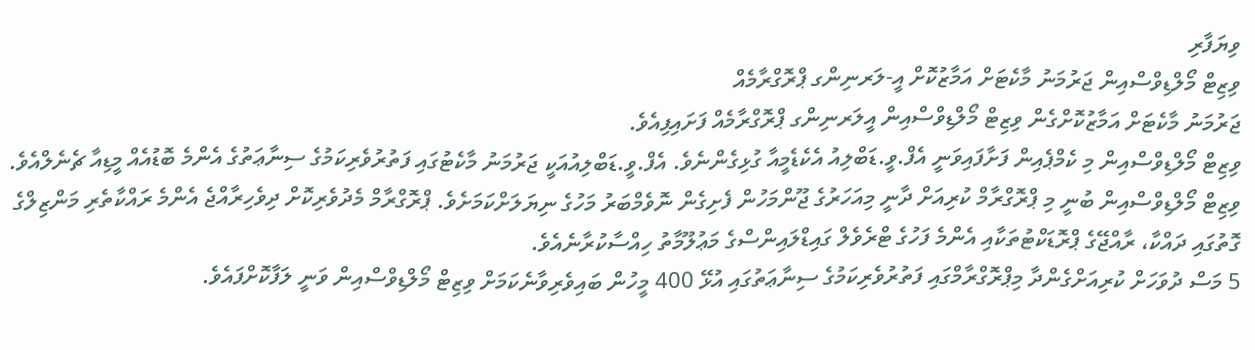ވިޔަފާރި
ވިޒިޓް މޯލްޑިވްސްއިން ޖަރުމަނު މާކެޓަށް އަމާޒުކޮށް އީ-ލަރނިންގ ޕްރޮގްރާމެއް
ޖަރުމަނު މާކެޓަށް އަމާޒުކޮށްގެން ވިޒިޓް މޯލްޑިވްސްއިން އީލަރނިންގ ޕްރޮގްރާމެއް ފަށައިފިއެވެ.
ވިޒިޓް މޯލްޑިވްސްއިން މި ކެމްޕެއިން ފަށާފައިވަނީ އެފް.ވީ.ޑަބްލިއު އެކެޑެމީއާ ގުޅިގެންނެވެ. އެފް.ވީ.ޑަބްލިއުއަކީ ޖަރުމަނު މާކެޓުގައި ފަތުރުވެރިކަމުގެ ސިނާޢަތުގެ އެންމެ ބޮޑުއެއް މީޑިއާ ޗެނެލްއެވެ.
ވިޒިޓް މޯލްޑިވްސްއިން ބުނީ މި ޕްރޮގްރާމް ކުރިއަށް ދާނީ މިއަހަރުގެ ޖޫންމަހުން ފެށިގެން ނޮވެމްބަރު މަހުގެ ނިޔަލަށްކަމަށެވެ. ޕްރޮގްރާމް މެދުވެރިކޮށް ދިވެހިރާއްޖެ އެންމެ ރައްކާތެރި މަންޒިލްގެ ގޮތުގައި ދައްކާ، ރާއްޖޭގެ ޕްރޮޑަކްޓުތަކާއި އެންމެ ފަހުގެ ޓްރެވެލް ގައިޑްލައިންސްގެ މަޢުލޫމާތު ހިއްސާކުރާނެއެވެ.
5 މަސް ދުވަހަށް ކުރިއަށްގެންދާ މިޕްރޮގްރާމްގައި ފަތުރުވެރިކަމުގެ ސިނާޢަތުގައި އުޅޭ 400 މީހުން ބައިވެރިވާނެކަމަށް ވިޒިޓް މޯލްޑިވްސްއިން ވަނީ ލަފާކޮށްފައެވެ.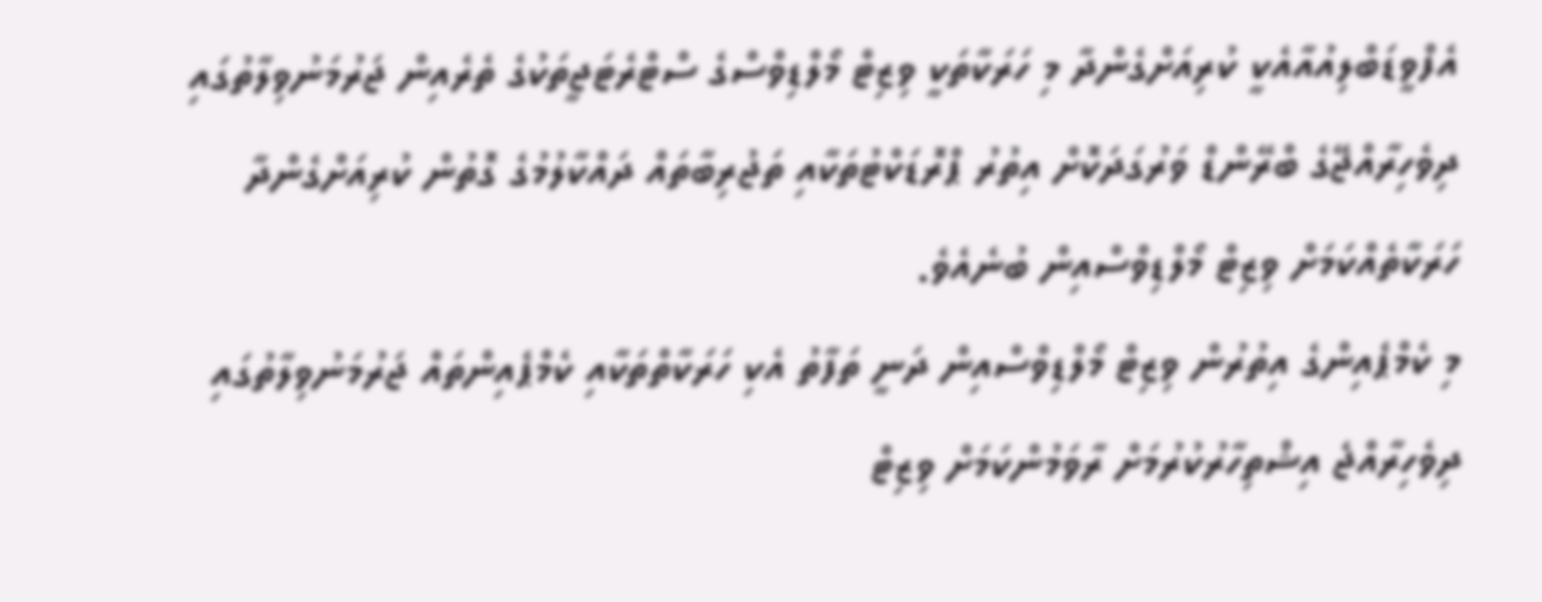އެފްވީޑަބްލިއުއާއެކީ ކުރިއަށްގެންދާ މި ހަރަކާތަކީ ވިޒިޓް މޯލްޑިވްސްގެ ސްޓްރެޓަޖީތަކުގެ ތެރެއިން ޖަރުމަނުވިލާތުގައި ދިވެހިރާއްޖޭގެ ބްރޭންޑް ވަރުގަދަކޮށް އިތުރު ޕްރޮޑަކްޓުތަކާއި ތަޖުރިބާތައް ދައްކާލުމުގެ ގޮތުން ކުރިއަށްގެންދާ ހަރަކާތެއްކަމަށް ވިޒިޓް މޯލްޑިވްސްއިން ބުނެއެވެ.
މި ކެމްޕެއިންގެ އިތުރުން ވިޒިޓް މޯލްޑިވްސްއިން ދަނީ ތަފާތު އެކި ހަރަކާތްތަކާއި ކެމްޕެއިންތައް ޖަރުމަނުވިލާތުގައި ދިވެހިރާއްޖެ އިޝްތިހާރުކުރުމަށް ރާވަމުންކަމަށް ވިޒިޓް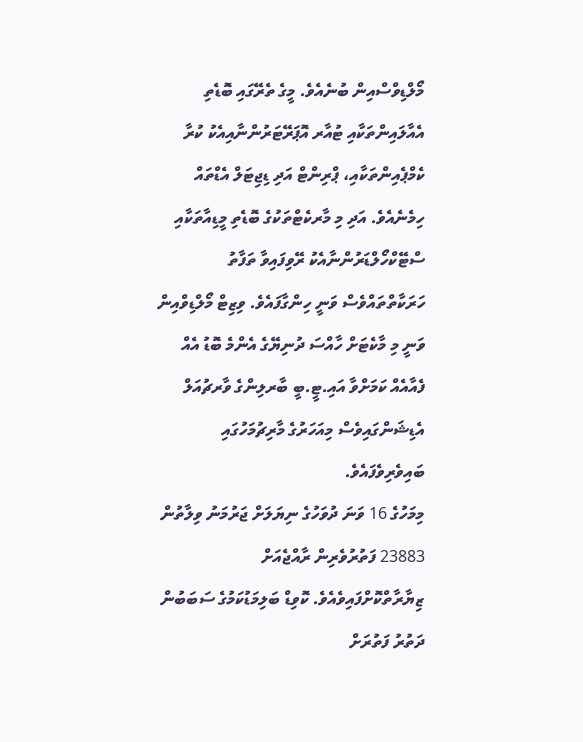މޯލްޑިވްސްއިން ބުނެއެވެ. މީގެ ތެރޭގައި ބޮޑެތި އެއާލައިންތަކާއި ޓުއާރ އޮޕަރޭޓަރުންނާއިއެކު ކުރާ ކެމްޕެއިންތަކާއި، ޕްރިންޓް އަދި ޑިޖިޓަލް އެޑްތައް ހިމެނެއެވެ. އަދި މި މާރކެޓްތަކުގެ ބޮޑެތި މީޑިއާތަކާއި ސްޓޭކްހޯލްޑަރުންނާއެކު ރޭވިފައިވާ ތަފާތު ހަރަކާތްތައްވެސް ވަނީ ހިންގާފައެވެ. ވިޒިޓް މޯލްޑިވްއިން ވަނީ މި މާކެޓަށް ހާއްސަ ދުނިޔޭގެ އެންމެ ބޮޑު އެއް ފެއާއެއް ކަމަށްވާ އައި.ޓީ.ބީ ބާރލިންގެ ވާރޗުއަލް އެޑިޝަންގައިވެސް މިއަހަރުގެ މާރިޗުމަހުގައި ބައިވެރިވެފައެވެ.
މިމަހުގެ 16 ވަނަ ދުވަހުގެ ނިޔަލަށް ޖަރުމަނު ވިލާތުން 23883 ފަތުރުވެރިން ރާއްޖެއަށް ޒިޔާރާތްކޮށްފައިވެއެވެ. ކޮވިޑް ބަލިމަޑުކަމުގެ ސަބަބުން ދަތުރު ފަތުރަށް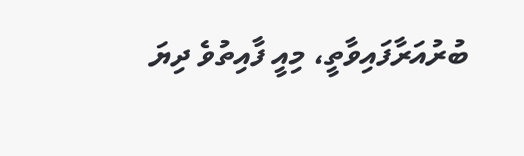ބުރުއަރާފައިވާތީ، މިއީ ފާއިތުވެ ދިޔަ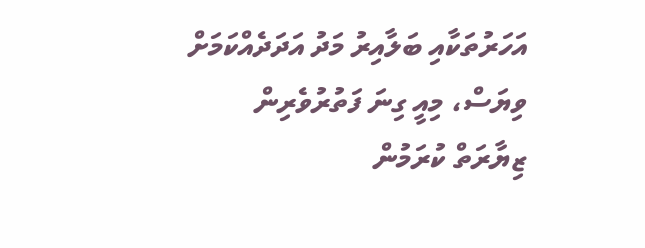އަހަރުތަކާއި ބަލާއިރު މަދު އަދަދެއްކަމަށް ވިޔަސް، މިއީ ގިނަ ފަތުރުވެރިން ޒިޔާރަތް ކުރަމުން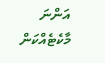އަންނަ މާކެޓެއްކަން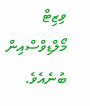ވިޒިޓް މޯލްޑިވްސްއިން ބުނެއެވެ.